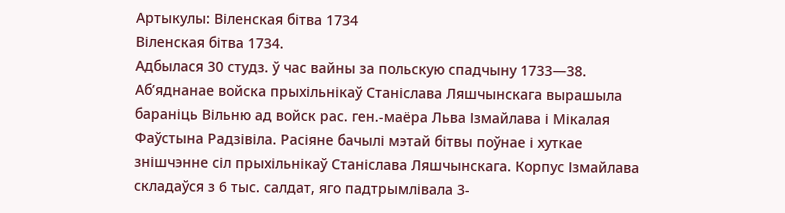Артыкулы: Віленская бітва 1734
Віленская бітва 1734.
Адбылася 30 студз. ў час вайны за польскую спадчыну 1733—38. Аб’яднанае войска прыхільнікаў Станіслава Ляшчынскага вырашыла бараніць Вільню ад войск рас. ген.-маёра Льва Ізмайлава і Мікалая Фаўстына Радзівіла. Расіяне бачылі мэтай бітвы поўнае і хуткае знішчэнне сіл прыхільнікаў Станіслава Ляшчынскага. Корпус Ізмайлава складаўся з 6 тыс. салдат, яго падтрымлівала 3-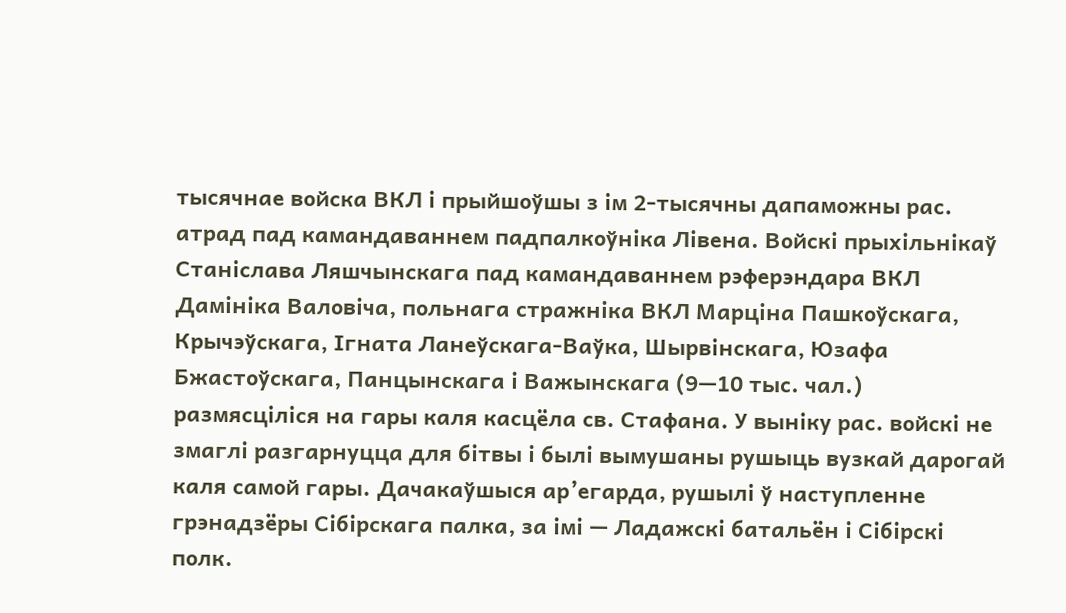тысячнае войска ВКЛ і прыйшоўшы з ім 2-тысячны дапаможны рас. атрад пад камандаваннем падпалкоўніка Лівена. Войскі прыхільнікаў Станіслава Ляшчынскага пад камандаваннем рэферэндара ВКЛ Дамініка Валовіча, польнага стражніка ВКЛ Марціна Пашкоўскага, Крычэўскага, Ігната Ланеўскага-Ваўка, Шырвінскага, Юзафа Бжастоўскага, Панцынскага і Важынскага (9—10 тыс. чал.) размясціліся на гары каля касцёла св. Стафана. У выніку рас. войскі не змаглі разгарнуцца для бітвы і былі вымушаны рушыць вузкай дарогай каля самой гары. Дачакаўшыся ар’егарда, рушылі ў наступленне грэнадзёры Сібірскага палка, за імі — Ладажскі батальён і Сібірскі полк.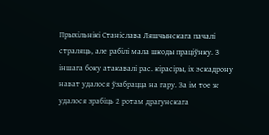Прыхільнікі Станіслава Ляшчынскага пачалі страляць, але рабілі мала шкоды праціўнку. З іншага боку атакавалі рас. кірасіры, іх эскадрону нават удалося ўзабрацца на гару. За ім тое ж удалося зрабіць 2 ротам драгунскага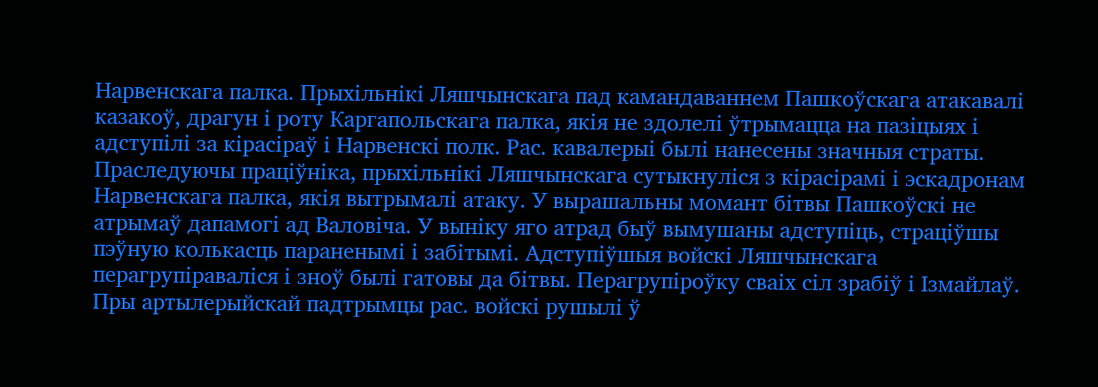Нарвенскага палка. Прыхільнікі Ляшчынскага пад камандаваннем Пашкоўскага атакавалі казакоў, драгун і роту Каргапольскага палка, якія не здолелі ўтрымацца на пазіцыях і адступілі за кірасіраў і Нарвенскі полк. Рас. кавалерыі былі нанесены значныя страты. Праследуючы праціўніка, прыхільнікі Ляшчынскага сутыкнуліся з кірасірамі і эскадронам Нарвенскага палка, якія вытрымалі атаку. У вырашальны момант бітвы Пашкоўскі не атрымаў дапамогі ад Валовіча. У выніку яго атрад быў вымушаны адступіць, страціўшы пэўную колькасць параненымі і забітымі. Адступіўшыя войскі Ляшчынскага перагрупіраваліся і зноў былі гатовы да бітвы. Перагрупіроўку сваіх сіл зрабіў і Ізмайлаў. Пры артылерыйскай падтрымцы рас. войскі рушылі ў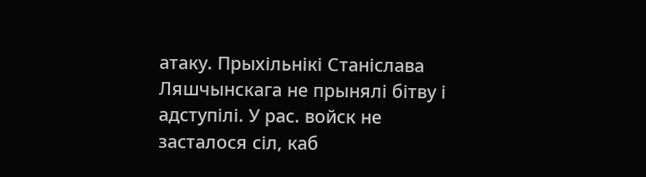атаку. Прыхільнікі Станіслава Ляшчынскага не прынялі бітву і адступілі. У рас. войск не засталося сіл, каб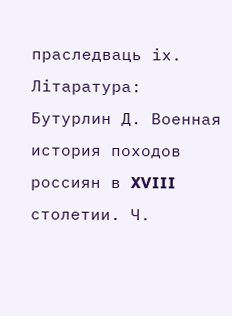праследваць іх.
Літаратура:
Бутурлин Д. Военная история походов россиян в XVIII столетии. Ч.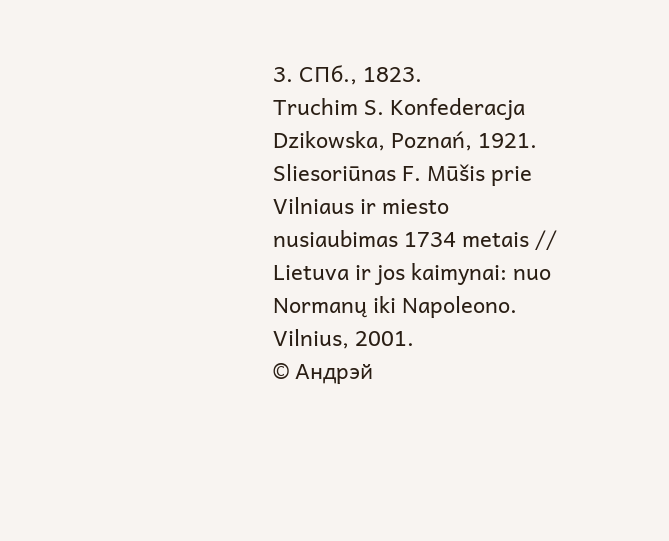3. СПб., 1823.
Truchim S. Konfederacja Dzikowska, Poznań, 1921.
Sliesoriūnas F. Mūšis prie Vilniaus ir miesto nusiaubimas 1734 metais // Lietuva ir jos kaimynai: nuo Normanų iki Napoleono. Vilnius, 2001.
© Андрэй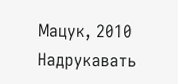Мацук, 2010
Надрукавать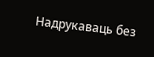Надрукаваць без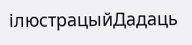ілюстрацыйДадаць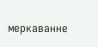меркаванне